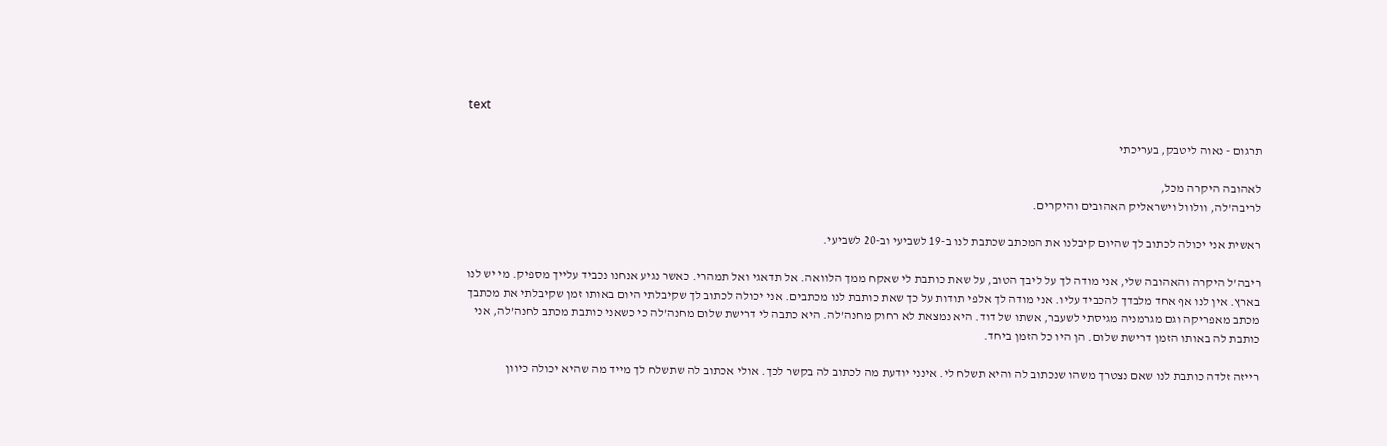text

תרגום - נאוה ליטבק, בעריכתי

לאהובה היקרה מכל,
לריבה’לה, וולוול וישראליק האהובים והיקרים.

ראשית אני יכולה לכתוב לך שהיום קיבלנו את המכתב שכתבת לנו ב-19 לשביעי וב-20 לשביעי.

ריבה’ל היקרה והאהובה שלי, אני מודה לך על ליבך הטוב, על שאת כותבת לי שאקח ממך הלוואה. אל תדאגי ואל תמהרי. כאשר נגיע אנחנו נכביד עלייך מספיק. מי יש לנו בארץ. אין לנו אף אחד מלבדך להכביד עליו. אני מודה לך אלפי תודות על כך שאת כותבת לנו מכתבים. אני יכולה לכתוב לך שקיבלתי היום באותו זמן שקיבלתי את מכתבך מכתב מאפריקה וגם מגרמניה מגיסתי לשעבר, אשתו של דוד. היא נמצאת לא רחוק מחנה’לה. היא כתבה לי דרישת שלום מחנה’לה כי כשאני כותבת מכתב לחנה’לה, אני כותבת לה באותו הזמן דרישת שלום. הן היו כל הזמן ביחד.

רײזה זלדה כותבת לנו שאם נצטרך משהו שנכתוב לה והיא תשלח לי. אינני יודעת מה לכתוב לה בקשר לכך. אולי אכתוב לה שתשלח לך מייד מה שהיא יכולה כיוון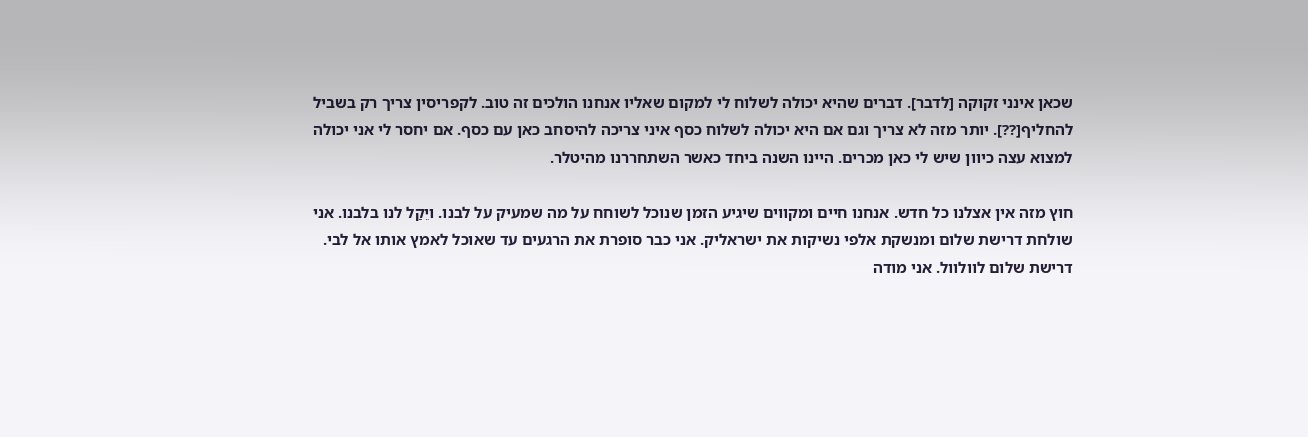שכאן אינני זקוקה [לדבר]. דברים שהיא יכולה לשלוח לי למקום שאליו אנחנו הולכים זה טוב. לקפריסין צריך רק בשביל להחליף[??]. יותר מזה לא צריך וגם אם היא יכולה לשלוח כסף איני צריכה להיסחב כאן עם כסף. אם יחסר לי אני יכולה למצוא עצה כיוון שיש לי כאן מכרים. היינו השנה ביחד כאשר השתחררנו מהיטלר.

חוץ מזה אין אצלנו כל חדש. אנחנו חיים ומקווים שיגיע הזמן שנוכל לשוחח על מה שמעיק על לבנו. ויֵקַל לנו בלבנו. אני שולחת דרישת שלום ומנשקת אלפי נשיקות את ישראליק. אני כבר סופרת את הרגעים עד שאוכל לאמץ אותו אל לבי. דרישת שלום לוולוול. אני מודה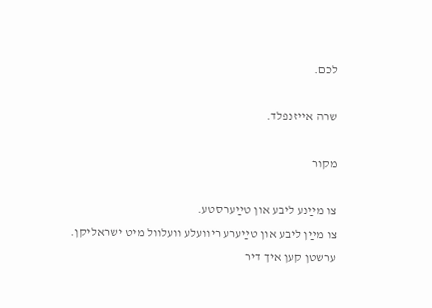לכם.

שרה אייזנפלד.

מקור

צו מײַנע ליבע און טײַערסטע.
צו מײַן ליבע און טײַערע ריוועלע וועלוול מיט ישראליקן.
ערשטן קען איך דיר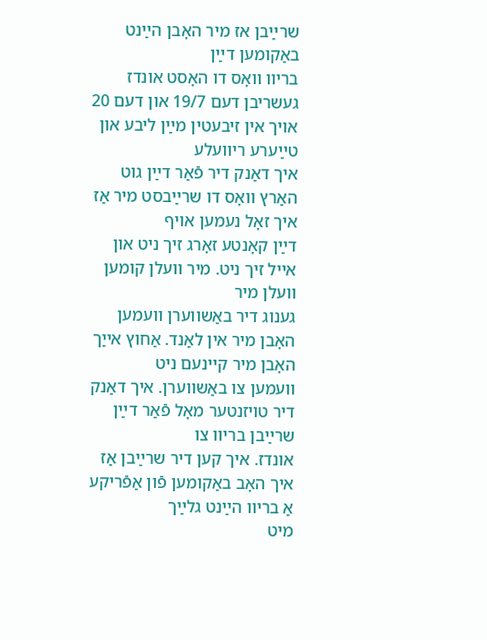שרײַבן אז מיר האׇבן הײַנט באַקומען דײַן
בריוו וואׇס דו האׇסט אונדז געשריבן דעם 19/7 און דעם 20
אויך אין זיבעטין מײַן ליבע און טײַערע ריוועלע
איך דאַנק דיר פֿאַר דײַן גוט האַרץ וואׇס דו שרײַבסט מיר אַז איך זאׇל נעמען אויף
דײַן קאׇנטע זאׇרג זיך ניט און אייל זיך ניט. מיר וועלן קומען וועלן מיר
גענוג דיר באַשווערן וועמען האׇבן מיר אין לאַנד. אַחוץ אייַך האׇבן מיר קיינעם ניט
וועמען צו באַשווערן. איך דאַנק דיר טויזנטער מאׇל פֿאַר דײַן שרײַבן בריוו צו
אונדז. איך קען דיר שרײַבן אַז איך האׇב באַקומען פֿון אַפֿריקע אַ בריוו הײַנט גלײַך
מיט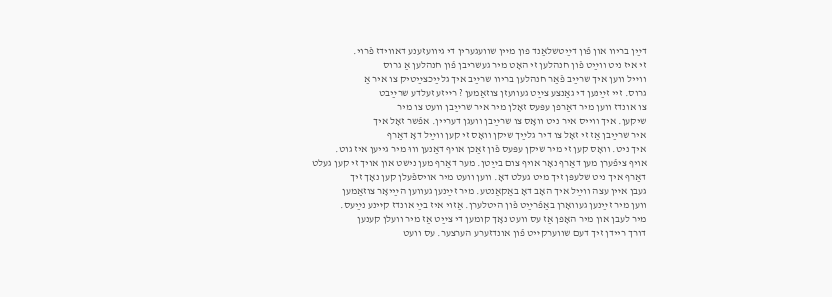דײַן בריוו און פֿון דײַטשלאַנד פון מײן שוועגערין די גיוועזענע דאווידז פֿרוי.
זי איז ניט ווײַט פֿון חנהלען זי האׇט מיר געשריבן פֿון חנהלען אַ גרוס
ווײל ווען איך שרײַב פֿאַר חנהלען בריוו שרײַב איך גלײַכצײַטיק צו איר אַ
גרוס. זיי זײַנען די גאַנצע צײַט געוועזן צוזאַמען ? רײזע זעלדע שרײַבט
צו אונדז ווען מיר דאַרפן עפּעס זאׇלן מיר איר שרײַבן וועט צו מיר
שיקען. איך ווייס איר ניט וואׇס צו שרײַבן וועגן דעריין. אפֿשר זאׇל איך
איר שרײַבן אַז זי זאׇל צו דיר גלײַך שיקן וואׇס זי קען ווײַל דאׇ דאַרף
איך ניט. וואׇס קען זי מיר שיקן עפּעס פֿון זאַכן אויף דאַנען וווּ מיר גייען איז גוט.
אויף ציפֿערן מען דאַרף נאׇר אויף צום בײַטן. מער דאַרף מען נישט און אויך זי קען געלט
דאַרף איך ניט שלעפּן זיך מיט געלט דאׇ. ווען וועט מיר אויספֿעלן קען נאׇך זיך
געבן אײן עצה ווײַל איך האׇב דאׇ באַקאַנטע. מיר זײַנען געווען הײַיאׇר צוזאַמען
ווען מיר זײַנען געוואׇרן באַפֿרײַט פֿון היטלערן. אַזוי איז בײַ אונדז קײנע נײַעס.
מיר לעבן און מיר האׇפן אַז עס וועט נאׇך קומען די צײַט אַז מיר וועלן קענען
דורך ריידן זיך דעם שווערקײט פֿון אונדזערע הערצער. עס וועט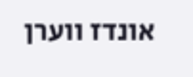אונדז ווערן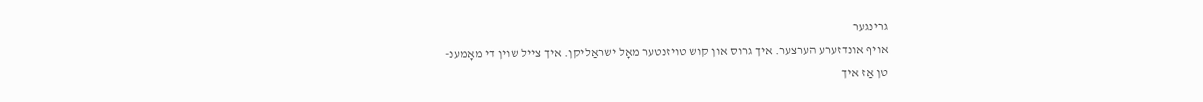גרינגער
אויף אונדזערע הערצער. איך גרוס און קוש טויזנטער מאׇל ישראַליקן. איך צייל שוין די מאׇמענ-
טן אַז איך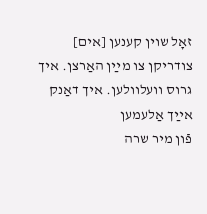זאׇל שוין קענען [אים] צודריקן צו מײַן האַרצן. איך גרוס וועלוולען. איך דאַנק אײַך אַלעמען
פֿון מיר שרה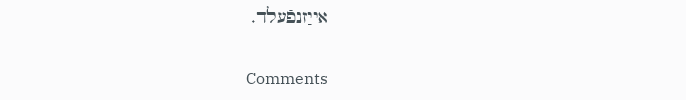אייַזנפֿעלד.

Comments